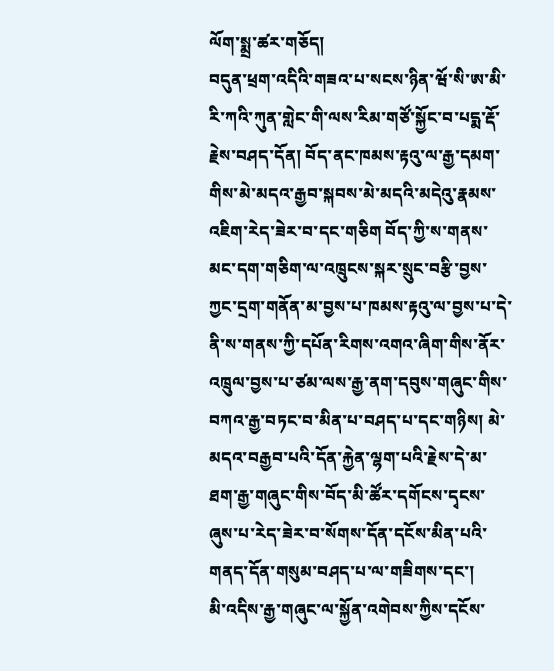ལོག་སྨྲ་ཚར་གཅོད།
བདུན་ཕྲག་འདིའི་གཟའ་པ་སངས་ཉིན་ཝོ་སི་ཨ་མི་རི་ཀའི་ཀུན་གླེང་གི་ལས་རིམ་གཙོ་སྐྱོང་བ་པདྨ་རྡོ་རྗེས་བཤད་དོན། བོད་ནང་ཁམས་རྟའུ་ལ་རྒྱ་དམག་གིས་མེ་མདའ་རྒྱབ་སྐབས་མེ་མདའི་མདེའུ་རྣམས་འཇིག་རེད་ཟེར་བ་དང་གཅིག བོད་ཀྱི་ས་གནས་མང་དག་གཅིག་ལ་འཁྲུངས་སྐར་སྲུང་བརྩི་བྱས་ཀྱང་དྲག་གནོན་མ་བྱས་པ་ཁམས་རྟའུ་ལ་བྱས་པ་དེ་ནི་ས་གནས་ཀྱི་དཔོན་རིགས་འགའ་ཞིག་གིས་ནོར་འཁྲུལ་བྱས་པ་ཙམ་ལས་རྒྱ་ནག་དབུས་གཞུང་གིས་བཀའ་རྒྱ་བཏང་བ་མིན་པ་བཤད་པ་དང་གཉིས། མེ་མདའ་བརྒྱབ་པའི་དོན་རྐྱེན་ལྷག་པའི་རྗེས་དེ་མ་ཐག་རྒྱ་གཞུང་གིས་བོད་མི་ཚོར་དགོངས་དྭངས་ཞུས་པ་རེད་ཟེར་བ་སོགས་དོན་དངོས་མིན་པའི་གནད་དོན་གསུམ་བཤད་པ་ལ་གཟིགས་དང་།
མི་འདིས་རྒྱ་གཞུང་ལ་སྐྱོན་འགེབས་ཀྱིས་དངོས་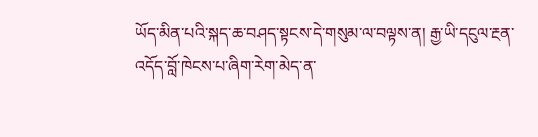ཡོད་མིན་པའི་སྐད་ཆ་བཤད་སྟངས་དེ་གསུམ་ལ་བལྟས་ན། རྒྱ་ཡི་དངུལ་རྔན་འདོད་བློ་ཁེངས་པ་ཞིག་རེག་མེད་ན་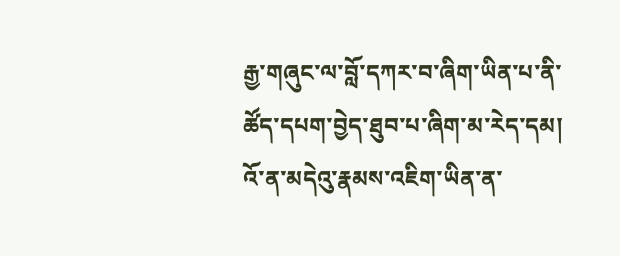རྒྱ་གཞུང་ལ་བློ་དཀར་བ་ཞིག་ཡིན་པ་ནི་ཚོད་དཔག་བྱེད་ཐུབ་པ་ཞིག་མ་རེད་དམ། འོ་ན་མདེའུ་རྣམས་འཇིག་ཡིན་ན་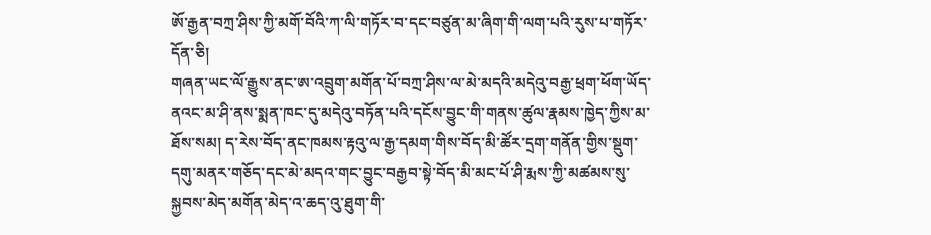ཨོ་རྒྱན་བཀྲ་ཤིས་ཀྱི་མགོ་བོའི་ཀ་ལི་གཏོར་བ་དང་བཙུན་མ་ཞིག་གི་ལག་པའི་རུས་པ་གཏོར་དོན་ཅི།
གཞན་ཡང་ལོ་རྒྱུས་ནང་ཨ་འབྲུག་མགོན་པོ་བཀྲ་ཤིས་ལ་མེ་མདའི་མདེའུ་བརྒྱ་ཕྲག་ཕོག་ཡོད་ནའང་མ་ཤི་ནས་སྨན་ཁང་དུ་མདེའུ་བཏོན་པའི་དངོས་བྱུང་གི་གནས་ཚུལ་རྣམས་ཁྱེད་ཀྱིས་མ་ཐོས་སམ། ད་རེས་བོད་ནང་ཁམས་རྟའུ་ལ་རྒྱ་དམག་གིས་བོད་མི་ཚོར་དྲག་གནོན་གྱིས་སྡུག་དགུ་མནར་གཅོད་དང་མེ་མདའ་གང་བྱུང་བརྒྱབ་སྟེ་བོད་མི་མང་པོ་ཤི་རྨས་ཀྱི་མཚམས་སུ་སྐྱབས་མེད་མགོན་མེད་འ་ཆད་འུ་ཐུག་གི་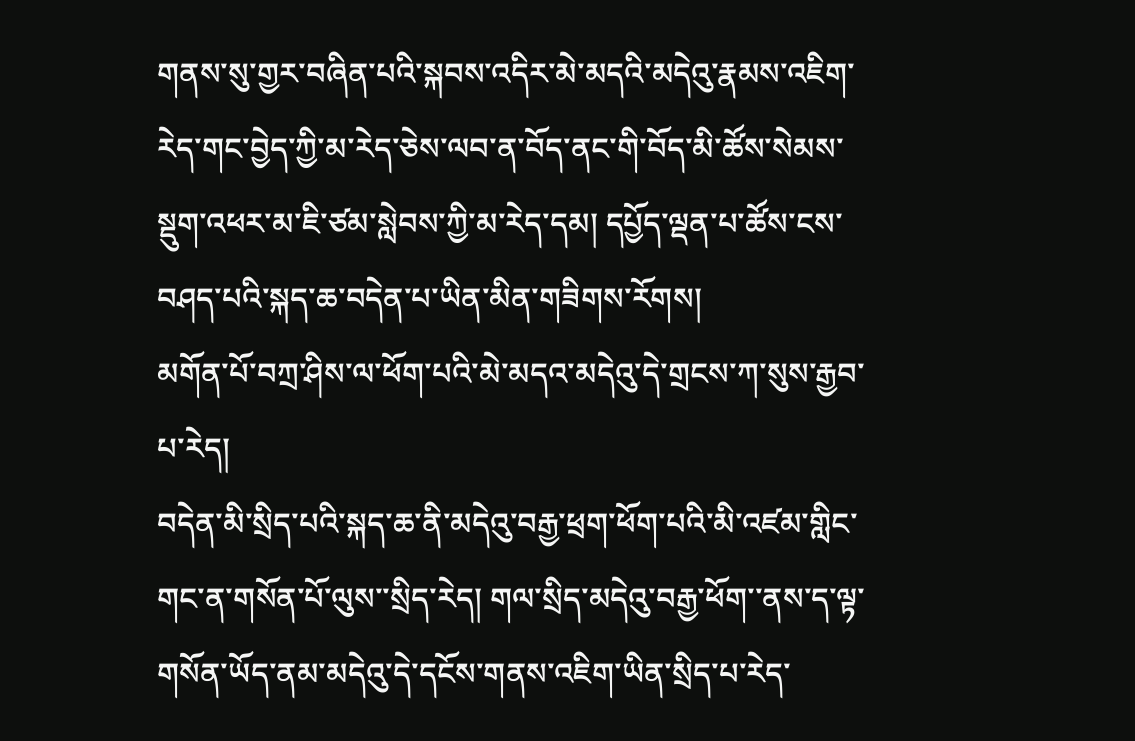གནས་སུ་གྱར་བཞིན་པའི་སྐབས་འདིར་མེ་མདའི་མདེའུ་རྣམས་འཇིག་རེད་གང་བྱེད་ཀྱི་མ་རེད་ཅེས་ལབ་ན་བོད་ནང་གི་བོད་མི་ཚོས་སེམས་སྡུག་འཕར་མ་ཇི་ཙམ་སླེབས་ཀྱི་མ་རེད་དམ། དཔྱོད་ལྡན་པ་ཚོས་ངས་བཤད་པའི་སྐད་ཆ་བདེན་པ་ཡིན་མིན་གཟིགས་རོགས།
མགོན་པོ་བཀྲ་ཤིས་ལ་ཕོག་པའི་མེ་མདའ་མདེའུ་དེ་གྲངས་ཀ་སུས་རྒྱབ་པ་རེད།
བདེན་མི་སྲིད་པའི་སྐད་ཆ་ནི་མདེའུ་བརྒྱ་ཕྲག་ཕོག་པའི་མི་འཛམ་གླིང་གང་ན་གསོན་པོ་ལུས་་སྲིད་རེད། གལ་སྲིད་མདེའུ་བརྒྱ་ཕོག་་ནས་ད་ལྟ་གསོན་ཡོད་ནམ་མདེའུ་དེ་དངོས་གནས་འཇིག་ཡིན་སྲིད་པ་རེད་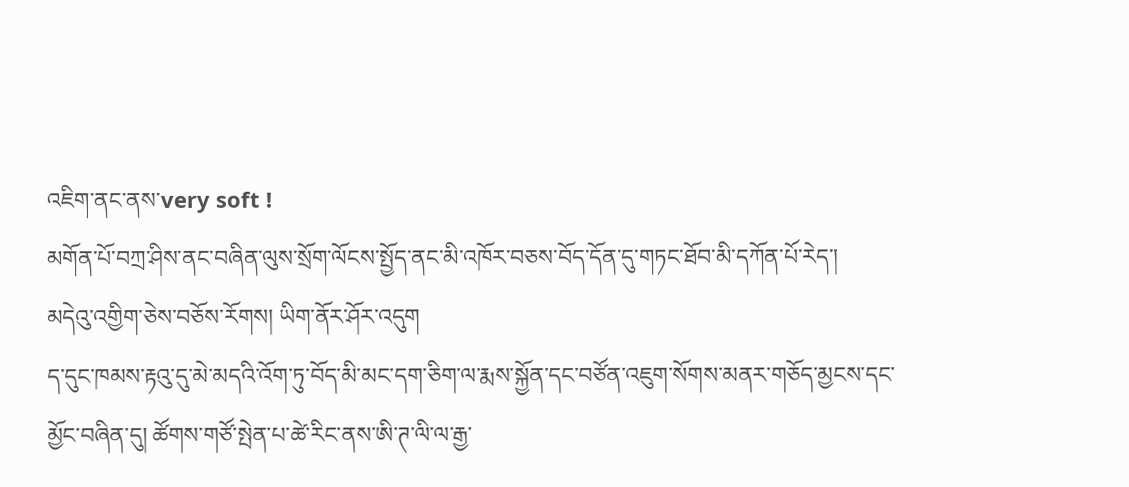འཇིག་ནང་ནས་very soft !
མགོན་པོ་བཀྲ་ཤིས་ནང་བཞིན་ལུས་སྲོག་ལོངས་སྤྱོད་ནང་མི་འཁོར་བཅས་བོད་དོན་དུ་གཏང་ཐོབ་མི་དཀོན་པོ་རེད་།
མདེའུ་འགྱིག་ཅེས་བཅོས་རོགས། ཡིག་ནོར་ཤོར་འདུག
ད་དུང་ཁམས་རྟའུ་དུ་མེ་མདའི་འོག་ཏུ་བོད་མི་མང་དག་ཅིག་ལ་རྨས་སྐྱོན་དང་བཙོན་འཇུག་སོགས་མནར་གཅོད་མྱངས་དང་མྱོང་བཞིན་དུ། ཚོགས་གཙོ་སྤེན་པ་ཚེ་རིང་ནས་ཨི་ཊ་ལི་ལ་རྒྱ་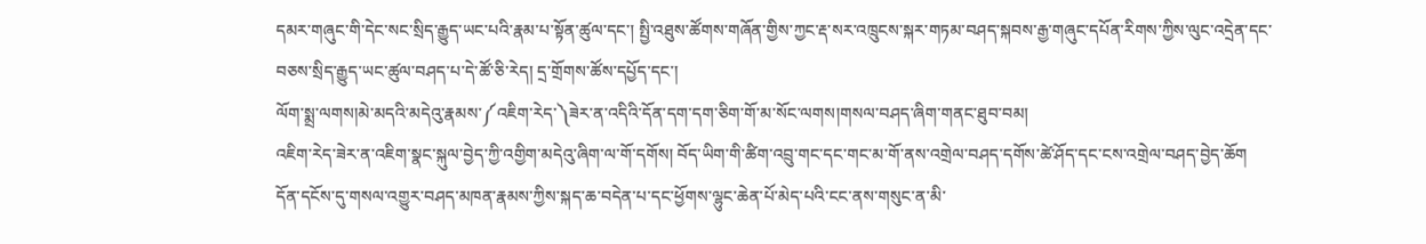དམར་གཞུང་གི་དེང་སང་སྲིད་རྒྱུད་ཡང་པའི་རྣམ་པ་སྟོན་ཚུལ་དང་། སྤྱི་འཐུས་ཚོགས་གཞོན་གྱིས་ཀྱང་རྡ་སར་འཁྲུངས་སྐར་གཏམ་བཤད་སྐབས་རྒྱ་གཞུང་དཔོན་རིགས་ཀྱིས་ལུང་འདྲེན་དང་བཅས་སྲིད་རྒྱུད་ཡང་ཚུལ་བཤད་པ་དེ་ཚོ་ཅི་རེད། དྲ་གྲོགས་ཚོས་དཔྱོད་དང་།
ལོག་སྨྲ་ལགས།མེ་མདའི་མདེའུ་རྣམས་༼འཇིག་རེད་༽ཟེར་ན་འདིའི་དོན་དག་དག་ཅིག་གོ་མ་སོང་ལགས།གསལ་བཤད་ཞིག་གནང་ཐུབ་བམ།
འཇིག་རེད་ཟེར་ན་འཇིག་སྣང་སྐུལ་བྱེད་ཀྱི་འགྱིག་མདེའུ་ཞིག་ལ་གོ་དགོས། བོད་ཡིག་གི་ཚིག་འབྲུ་གང་དང་གང་མ་གོ་ནས་འགྲེལ་བཤད་དགོས་ཚེ་ཤོད་དང་ངས་འགྲེལ་བཤད་བྱེད་ཆོག
དོན་དངོས་དུ་གསལ་འགྱུར་བཤད་མཁན་རྣམས་ཀྱིས་སྐད་ཆ་བདེན་པ་དང་ཕྱོགས་ལྷུང་ཆེན་པོ་མེད་པའི་ངང་ནས་གསུང་ན་མི་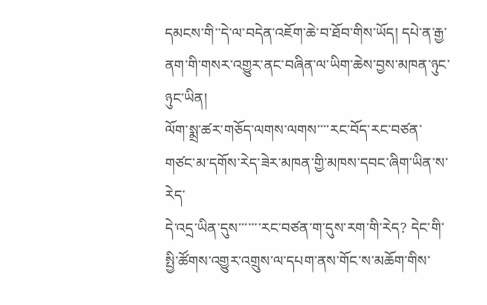དམངས་གི་་དེ་ལ་བདེན་འཇོག་ཆེ་བ་ཐོབ་གིས་ཡོད། དཔེ་ན་རྒྱ་ནག་གི་གསར་འགྱུར་ནང་བཞིན་ལ་ཡིག་ཆེས་བྱས་མཁན་ཉུང་ཉུང་ཡིན།
ལོག་སྨྲ་ཚར་གཅོད་ལགས་ལགས་་་་རང་བོད་རང་བཙན་གཙང་མ་དགོས་རེད་ཟེར་མཁན་གྱི་མཁས་དབང་ཞིག་ཡིན་ས་རེད་
དེ་འདྲ་ཡིན་དུས་་་་་་་རང་བཙན་ག་དུས་རག་གི་རེད? དེང་གི་སྤྱི་ཚོགས་འགྱུར་འགྲུས་ལ་དཔག་ནས་གོང་ས་མཆོག་གིས་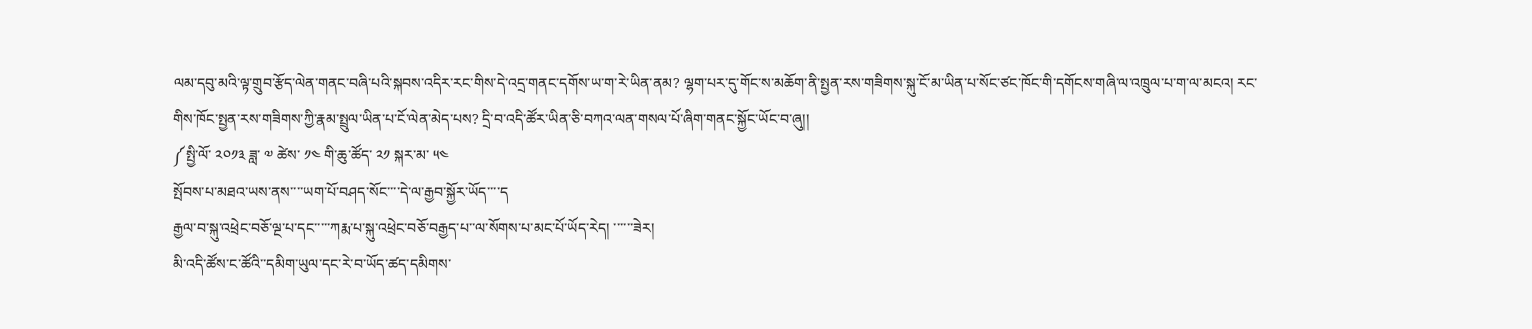ལམ་དབུ་མའི་ལྟ་གྲུབ་རྩོད་ལེན་གནང་བཞི་པའི་སྐབས་འདིར་རང་གིས་དེ་འདྲ་གནང་དགོས་ཡ་ག་རེ་ཡིན་ནམ? ལྷག་པར་དུ་གོང་ས་མཆོག་ནི་སྤྱན་རས་གཟིགས་སྐུ་ངོ་མ་ཡིན་པ་སོང་ཙང་ཁོང་གི་དགོངས་གཞི་ལ་འཁྲུལ་པ་ག་ལ་མངའ། རང་གིས་ཁོང་སྤྱན་རས་གཟིགས་ཀྱི་རྣམ་སྤྲུལ་ཡིན་པ་ངོ་ལེན་མེད་པས? དྲི་བ་འདི་ཚོར་ཡིན་ཅི་བཀའ་ལན་གསལ་པོ་ཞིག་གནང་སྐྱོང་ཡོང་བ་ཞུ།།
༼སྤྱི་ལོ་ ༢༠༡༣ ཟླ་ ༧ ཚེས་ ༡༤ གི་ཆུ་ཚོད་ ༢༡ སྐར་མ་ ༥༤
སྤོབས་པ་མཐའ་ཡས་ནས་་་་ཡག་པོ་བཤད་སོང་་་་དེ་ལ་རྒྱབ་སྐྱོར་ཡོད་་་་ད
རྒྱལ་བ་སྐུ་འཕྲེང་བཅོ་ལྔ་པ་དང་་་་་ཀརྨ་པ་སྐུ་འཕྲེང་བཅོ་བརྒྱད་པ་་ལ་སོགས་པ་མང་པོ་ཡོད་རེད། ་་་་་་ཟེར།
མི་འདི་ཚོས་ང་ཚོའི་་དམིག་ཡུལ་དང་རེ་བ་ཡོད་ཚད་དམིགས་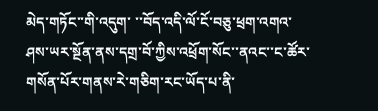མེད་གཏོང་་གི་འདུག་ ་་བོད་འདི་ལོ་ངོ་བཅུ་ཕྲག་འགའ་ཤས་ཡར་སྔོན་ནས་དགྲ་བོ་ཀྱིས་འཕྲོག་སོང་་ནའང་་ང་ཚོར་གསོན་པོར་གནས་རེ་གཅིག་རང་ཡོད་པ་ནི་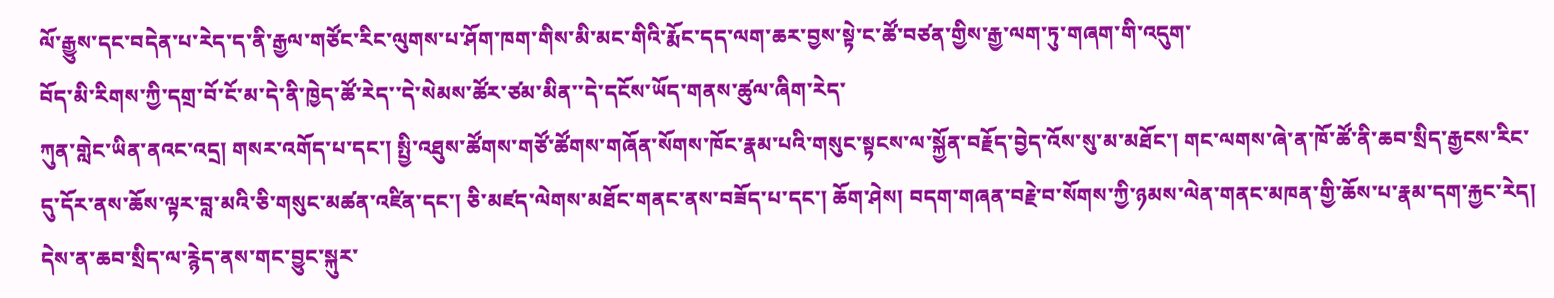ལོ་རྒྱུས་དང་བདེན་པ་རེད་ད་ནི་རྒྱལ་གཙོང་རིང་ལུགས་པ་ཤོག་ཁག་གིས་མི་མང་གིའི་རྨོང་དད་ལག་ཆར་བྱས་སྟེ་ང་ཚོ་བཙན་གྱིས་རྒྱ་ལག་ཏུ་གཞག་གི་འདུག་
བོད་མི་རིགས་ཀྱི་དགྲ་བོ་ངོ་མ་དེ་ནི་ཁྱེད་ཚོ་རེད་་དེ་སེམས་ཚོར་ཙམ་མིན་་དེ་དངོས་ཡོད་གནས་ཚུལ་ཞིག་རེད་
ཀུན་གླེང་ཡིན་ནའང་འདྲ། གསར་འགོད་པ་དང་། སྤྱི་འཐུས་ཚོགས་གཙོ་ཚོགས་གཞོན་སོགས་ཁོང་རྣམ་པའི་གསུང་སྟངས་ལ་སྐྱོན་བརྗོད་བྱེད་འོས་སུ་མ་མཐོང་། གང་ལགས་ཞེ་ན་ཁོ་ཚོ་ནི་ཆབ་སྲིད་རྒྱངས་རིང་དུ་དོར་ནས་ཆོས་ལྟར་བླ་མའི་ཅི་གསུང་མཚན་འཛིན་དང་། ཅི་མཛད་ལེགས་མཐོང་གནང་ནས་བཟོད་པ་དང་། ཆོག་ཤེས། བདག་གཞན་བརྗེ་བ་སོགས་ཀྱི་ཉམས་ལེན་གནང་མཁན་གྱི་ཆོས་པ་རྣམ་དག་རྐྱང་རེད། དེས་ན་ཆབ་སྲིད་ལ་རྙེད་ནས་གང་བྱུང་སྐུར་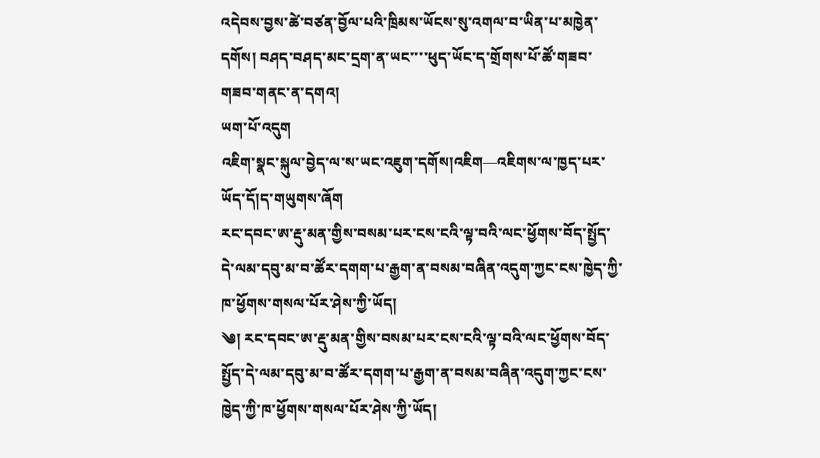འདེབས་བྱས་ཚེ་བཙན་བྱོལ་པའི་ཁྲིམས་ཡོངས་སུ་འགལ་བ་ཡིན་པ་མཁྱེན་དགོས། བཤད་བཤད་མང་དྲག་ན་ཡང་་་་ཕུད་ཡོང་ད་གྲོགས་པོ་ཚོ་གཟབ་གཟབ་གནང་ན་དགའ།
ཡག་པོ་འདུག
འཇིག་སྣང་སྐུལ་བྱེད་ལ་ས་ཡང་འཇུག་དགོས།འཇིག—འཇིགས་ལ་ཁྱད་པར་ཡོད་དོ།ད་གཡུགས་ཞོག
རང་དབང་ཨ་རྡུ་མན་གྱིས་བསམ་པར་ངས་ངའི་ལྟ་བའི་ལང་ཕྱོགས་བོད་སྤྱོད་དེ་ལམ་དབུ་མ་བ་ཚོར་དགག་པ་རྒྱག་ན་བསམ་བཞིན་འདུག་ཀྱང་ངས་ཁྱེད་ཀྱི་ཁ་ཕྱོགས་གསལ་པོར་ཤེས་ཀྱི་ཡོད།
༄། རང་དབང་ཨ་རྡུ་མན་གྱིས་བསམ་པར་ངས་ངའི་ལྟ་བའི་ལང་ཕྱོགས་བོད་སྤྱོད་དེ་ལམ་དབུ་མ་བ་ཚོར་དགག་པ་རྒྱག་ན་བསམ་བཞིན་འདུག་ཀྱང་ངས་ཁྱེད་ཀྱི་ཁ་ཕྱོགས་གསལ་པོར་ཤེས་ཀྱི་ཡོད།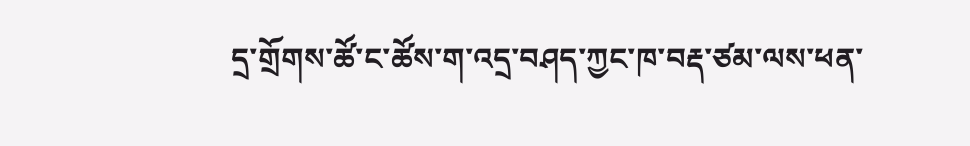དྲ་གྲོགས་ཚོ་ང་ཚོས་ག་འདྲ་བཤད་ཀྱང་ཁ་བརྡ་ཙམ་ལས་ཕན་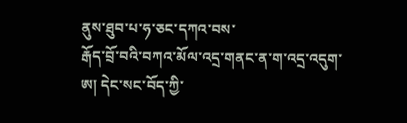ནུས་ཐུབ་པ་ཧ་ཅང་དཀའ་བས་
རྒོད་བྲོ་བའི་བཀའ་མོལ་འདྲ་གནང་ན་ག་འདྲ་འདུག་ཨ། དེང་སང་བོད་ཀྱི་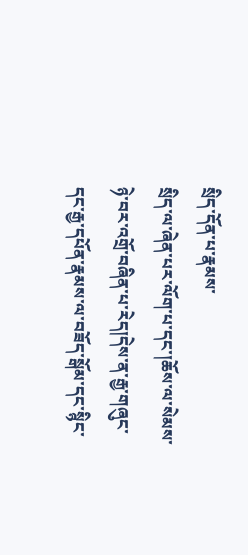སྲིད་དོན་པ་རྣམས་
སྲིད་ལ་ཞེན་པར་ལོག་པ་དང་།ཆོས་ལ་སེམས་ཉེ་བར་འགྲོ་བཞིན་པ་རེད།དེས་ན་རྒྱ་གཞུང་དང་རྒྱ་དཔོན་རྣམས་ལ་བཟོད་སྒོམ་དང་སྙིང་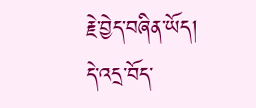རྗེ་བྱེད་བཞིན་ཡོད། དེ་འདྲ་བོད་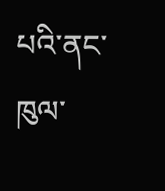པའི་ནང་ཁུལ་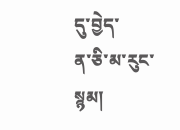དུ་བྱེད་
ན་ཅི་མ་རུང་སྙམ།